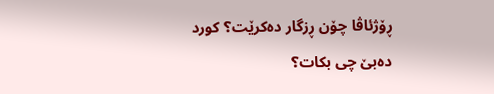ڕۆژئاڤا چۆن ڕزگار دەکرێت؟ کورد دەبێ چی بکات؟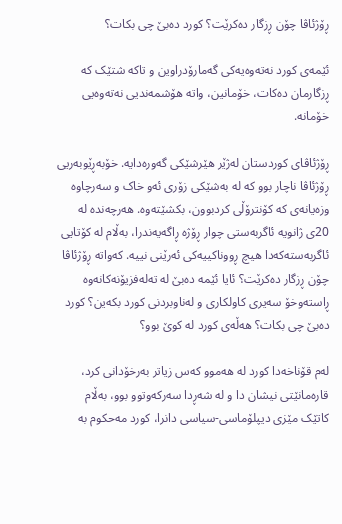ڕۆژئاڤا چۆن ڕزگار دەکرێت؟ کورد دەبێ چی بکات؟

ئێمەی کورد نەتەوەیەکی گەمارۆدراوین و تاکە شتێک کە ڕزگارمان دەکات، خۆمانین، واتە هۆشمەندیی نەتەوەیی خۆمانە.

ڕۆژئاڤای کوردستان لەژێر هێرشێکی گەورەدایە. خۆبەڕێوبەریی ڕۆژئاڤا ناچار بوو کە لە بەشێکی زۆری ئەو خاک و سەرچاوە وزەیانەی کە کۆنترۆڵی کردبوون، بکشێتەوە. هەرچەندە لە 20ی ژانویە ئاگربەستی چوار ڕۆژە ڕاگەیەندرا، بەڵام لە کۆتایی ئاگربەستەکەدا هیچ ڕووناکییەکی ئەرێنی نییە. کەواتە ڕۆژئاڤا چۆن ڕزگار دەکرێت؟ ئایا ئێمە دەبێ لە تەلەفزیۆنەکانەوە ڕاستەوخۆ سەیری کاولکاری و لەناوبردنی کورد بکەین؟ کورد دەبێ چی بکات؟ هەڵەی کورد لە کوێ بوو؟

لەم قۆناخەدا کورد لە هەموو کەس زیاتر بەرخۆدانی کرد، قارەمانێتی نیشان دا و لە شەڕدا سەرکەوتوو بوو، بەڵام کاتێک مێزی دیپلۆماسی-سیاسی دانرا، کورد مەحکوم بە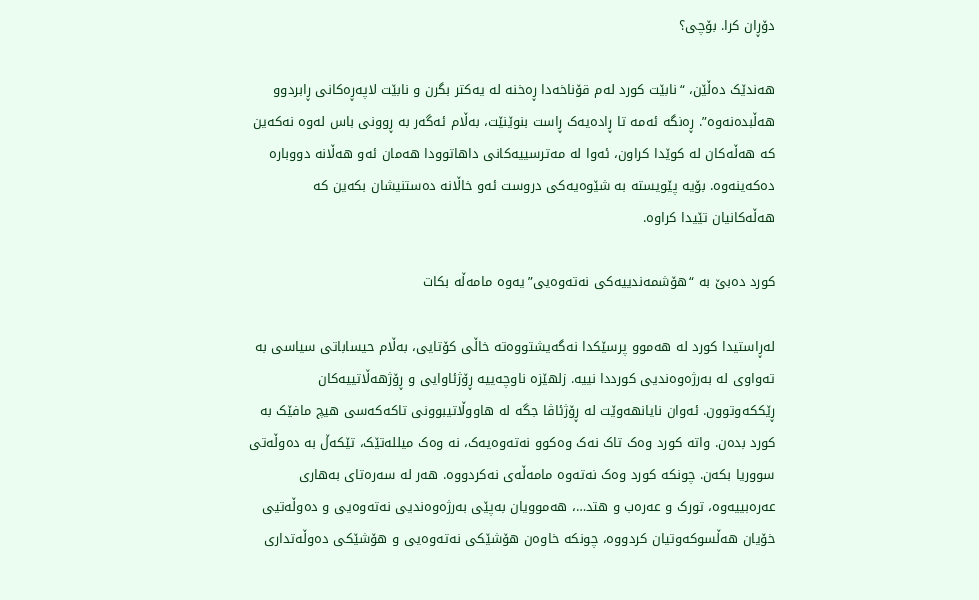دۆڕان کرا. بۆچی؟

ھەندێک دەڵێن، “نابێت کورد لەم قۆناخەدا ڕەخنە لە یەکتر بگرن و نابێت لاپەڕەکانی ڕابردوو هەڵبدەنەوە”. ڕەنگە ئەمە تا ڕادەیەک ڕاست بنوێنێت، بەڵام ئەگەر بە ڕوونی باس لەوە نەکەین کە هەڵەکان لە کوێدا کراون، ئەوا لە مەترسییەکانی داهاتوودا هەمان ئەو هەڵانە دووبارە دەکەینەوە. بۆیە پێویستە بە شێوەیەکی دروست ئەو خاڵانە دەستنیشان بکەین کە هەڵەکانیان تێیدا کراوە.

کورد دەبێ بە “هۆشمەندییەکی نەتەوەیی”یەوە مامەڵە بکات

لەڕاستیدا کورد لە هەموو پرسێکدا نەگەیشتووەتە خاڵی کۆتایی، بەڵام حیساباتی سیاسی بە تەواوی لە بەرژەوەندیی کورددا نییە. زلهێزە ناوچەییە ڕۆژئاوایی و ڕۆژهەڵاتییەکان ڕێککەوتوون. ئەوان نایانهەوێت لە ڕۆژئاڤا جگە لە هاووڵاتیبوونی تاکەکەسی هیچ مافێک بە کورد بدەن. واتە کورد وەک تاک نەک وەکوو نەتەوەیەک، نە وەک میللەتێک، تێکەڵ بە دەوڵەتی سووریا بکەن. چونکە کورد وەک نەتەوە مامەڵەی نەکردووە. هەر لە سەرەتای بەهاری عەرەبییەوە، تورک و عەرەب و هتد…، هەموویان بەپێی بەرژەوەندیی نەتەوەیی و دەوڵەتیی خۆیان هەڵسوکەوتیان کردووە، چونکە خاوەن هۆشێکی نەتەوەیی و هۆشێکی دەوڵەتداری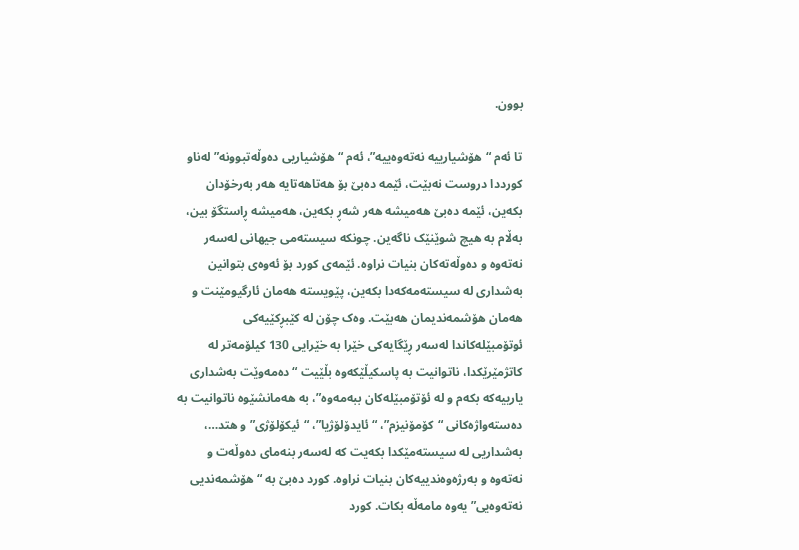بوون.

تا ئەم “هۆشیارییە نەتەوەییە”، ئەم “هۆشیاریی دەوڵەتبوونە” لەناو کورددا دروست نەبێت، ئێمە دەبێ بۆ هەتاهەتایە هەر بەرخۆدان بکەین، ئێمە دەبێ هەمیشە هەر شەڕ بکەین، هەمیشە ڕاستگۆ بین، بەڵام بە هیچ شوێنێک ناگەین. چونکە سیستەمی جیهانی لەسەر نەتەوە و دەوڵەتەکان بنیات نراوە. ئێمەی کورد بۆ ئەوەی بتوانین بەشداری لە سیستەمەکەدا بکەین، پێویستە هەمان ئارگیومێنت و هەمان هۆشمەندیمان هەبێت. وەک چۆن لە کێبڕکێیەکی ئوتۆمبێلەکاندا لەسەر ڕێگایەکی خێرا بە خێرایی 130 کیلۆمەتر لە کاتژمێرێکدا، ناتوانیت بە پاسکیڵێکەوە بڵێیت “دەمەوێت بەشداری یارییەکە بکەم و لە ئۆتۆمبێلەکان ببەمەوە”، بە هەمانشێوە ناتوانیت بە دەستەواژەکانی “کۆمۆنیزم”، “ئایدۆلۆژیا”، “ئیکۆلۆژی” و هتد…، بەشداریی لە سیستەمێکدا بکەیت کە لەسەر بنەمای دەوڵەت و نەتەوە و بەرژەوەندییەکان بنیات نراوە. کورد دەبێ بە “هۆشمەندیی نەتەوەیی”یەوە مامەڵە بکات. کورد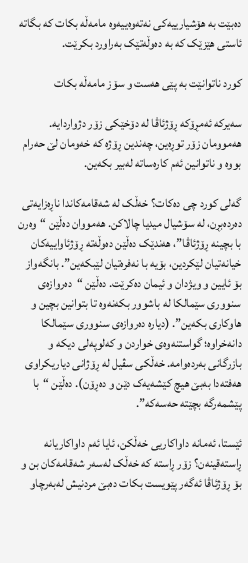دەبێت بە هۆشیارییەکی نەتەوەییەوە مامەڵە بکات کە بگاتە ئاستی هێزێک کە بە دەوڵەتێک بەراورد بکرێت.

کورد ناتوانێت بە پێی هەست و سۆز مامەڵە بکات

سەیرکە ئەمڕۆکە ڕۆژئاڤا لە دۆخێکی زۆر دژواردایە. هەموومان زۆر توڕەین، چەندین ڕۆژە کە خەومان لێ حەرام بووە و ناتوانین ئەم کارەساتە لەبیر بکەین.

گەلی کورد چی دەکات؟ خەڵک لە شەقامەکاندا ناڕەزایەتی دەردەبڕن، لە سۆشیال میدیا چالاکن. هەمووان دەڵێن “وەرن با بچینە ڕۆژئاڤا”، هەندێک دەڵێن دەوڵەتە ڕۆژئاواییەکان خیانەتیان لێکردین، بۆیە با نەفرەتیان لێبکەین”. بانگەواز بۆ ئایین و ویژدان و ئیمان دەکرێت. دەڵێن “دەروازەی سنووری سێمالکا لە باشوور بکەنەوە تا بتوانین بچین و هاوکاری بکەین”. (دیارە دەروازەی سنووری سێمالکا دانەخراوە؛ گواستنەوەی خواردن و کەلوپەلی دیکە و بازرگانی بەردەوامە. خەڵکی سڤیل لە ڕۆژانی دیاریکراوی هەفتەدا بەبێ هیچ کێشەیەک دێن و دەڕۆن). دەڵێن “با پێشمەرگە بچێتە حەسەکە”.

ئێستا، ئەمانە داواکاریی خەڵکن، ئایا ئەم داواکاریانە ڕاستەقینەن؟ زۆر ڕاستە کە خەڵک لەسەر شەقامەکان بن و بۆ ڕۆژئاڤا ئەگەر پێویست بکات دەبێ مردنیش لەبەرچاو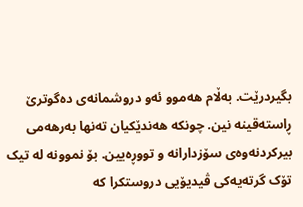بگیردرێت. بەڵام هەموو ئەو دروشمانەی دەگوترێ ڕاستەقینە نین. چونکە هەندێکیان تەنها بەرهەمی بیرکردنەوەی سۆزدارانە و تووڕەیین. بۆ نموونە لە تیک تۆک گرتەیەکی ڤیدیۆیی دروستکرا کە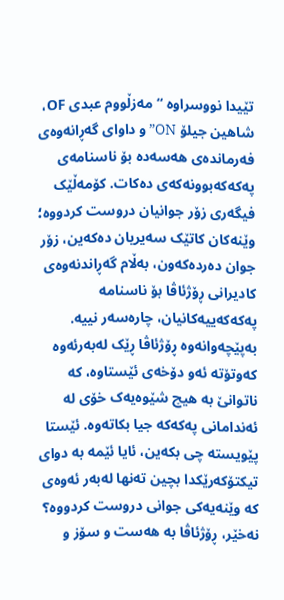تێیدا نووسراوە “مەزڵووم عبدی OF، شاهین جیلۆ ON” و داوای گەڕانەوەی فەرماندەی هەسەدە بۆ ناسنامەی پەکەکەبوونەکەی دەکات. کۆمەڵێک فیگەری زۆر جوانیان دروست کردووە؛ وێنەکان کاتێک سەیریان دەکەین، زۆر جوان دەردەکەون، بەڵام گەڕاندنەوەی کادیرانی ڕۆژئاڤا بۆ ناسنامە پەکەکەییەکانیان، چارەسەر نییە. بەپێچەوانەوە ڕۆژئاڤا ڕێک لەبەرئەوە کەوتۆتە ئەو دۆخەی ئێستاوە، کە ناتوانێ بە هیچ شێوەیەک خۆی لە ئەندامانی پەکەکە جیا بکاتەوە. ئێستا پێویستە چی بکەین، ئایا ئێمە بە دوای تیکتۆکەرێکدا بچین تەنها لەبەر ئەوەی کە وێنەیەکی جوانی دروست کردووە؟ نەخێر، ڕۆژئاڤا بە هەست و سۆز و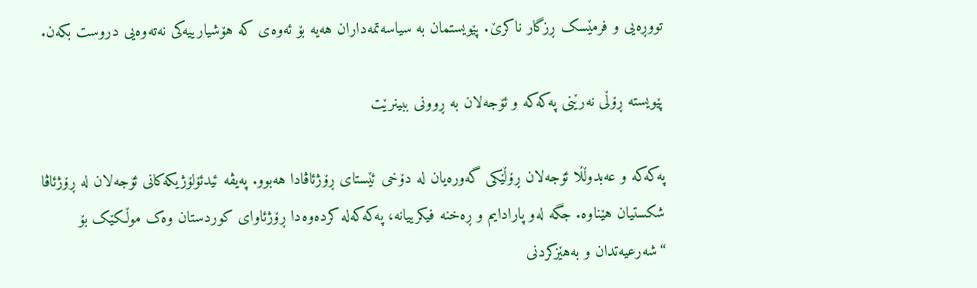تووڕەیی و فرمێسک ڕزگار ناکرێ. پێویستمان بە سیاسەتمەداران هەیە بۆ ئەوەی کە هۆشیارییەکی نەتەوەیی دروست بکەن.

پێویستە ڕۆڵی نەرێنی پەکەکە و ئۆجەلان بە ڕوونی ببینرێت

پەکەکە و عەبدوڵڵا ئۆجەلان ڕۆڵێکی گەورەیان لە دۆخی ئێستای ڕۆژئاڤادا هەبوو. پەیڤە ئیدئۆلۆژیکەکانی ئۆجەلان لە ڕۆژئاڤا شکستیان هێناوە. جگە لەو پارادایم و ڕەخنە فیکرییانە، پەکەکەلە کردەوەدا ڕۆژئاوای کوردستان وەک موڵکێک بۆ “شەرعیەتدان و بەهێزکردنی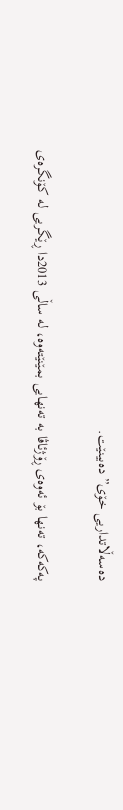دەسەڵاتداریی خۆی” دەبینێت.

پەکەکە، تەنها بۆ ئەوەی ڕۆژئاڤا بە تەنهایی بمێنێتەوە، لە ساڵی 2013دا ڕێگریی لە کۆنگرەی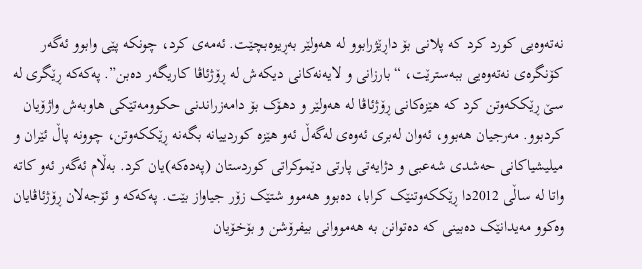نەتەوەیی کورد کرد کە پلانی بۆ داڕێژرابوو لە هەولێر بەڕیوەبچێت. ئەمەی کرد، چونکە پێی وابوو ئەگەر کۆنگرەی نەتەوەیی ببەسترێت، “بارزانی و لایەنەکانی دیکەش لە ڕۆژئاڤا کاریگەر دەبن”. پەکەکە ڕێگری لە سێ ڕێککەوتن کرد کە هێزەکانی ڕۆژئاڤا لە هەولێر و دهۆک بۆ دامەزراندنی حکوومەتێکی هاوبەش واژۆیان کردبوو. مەرجیان هەبوو، ئەوان لەبری ئەوەی لەگەڵ ئەو هێزە کوردییانە بگەنە ڕێککەوتن، چوونە پاڵ ئێران و میلیشیاکانی حەشدی شەعبی و دژایەتی پارتی دێموکراتی کوردستان (پەدەکە)یان کرد. بەڵام ئەگەر ئەو کاتە واتا لە ساڵی 2012دا ڕێککەوتنێک کرابا، دەبوو هەموو شتێک زۆر جیاواز بێت. پەکەکە و ئۆجەلان ڕۆژئاڤایان وەکوو مەیدانێک دەبینی کە دەتوانن بە هەمووانی بیفرۆشن و بۆخۆیان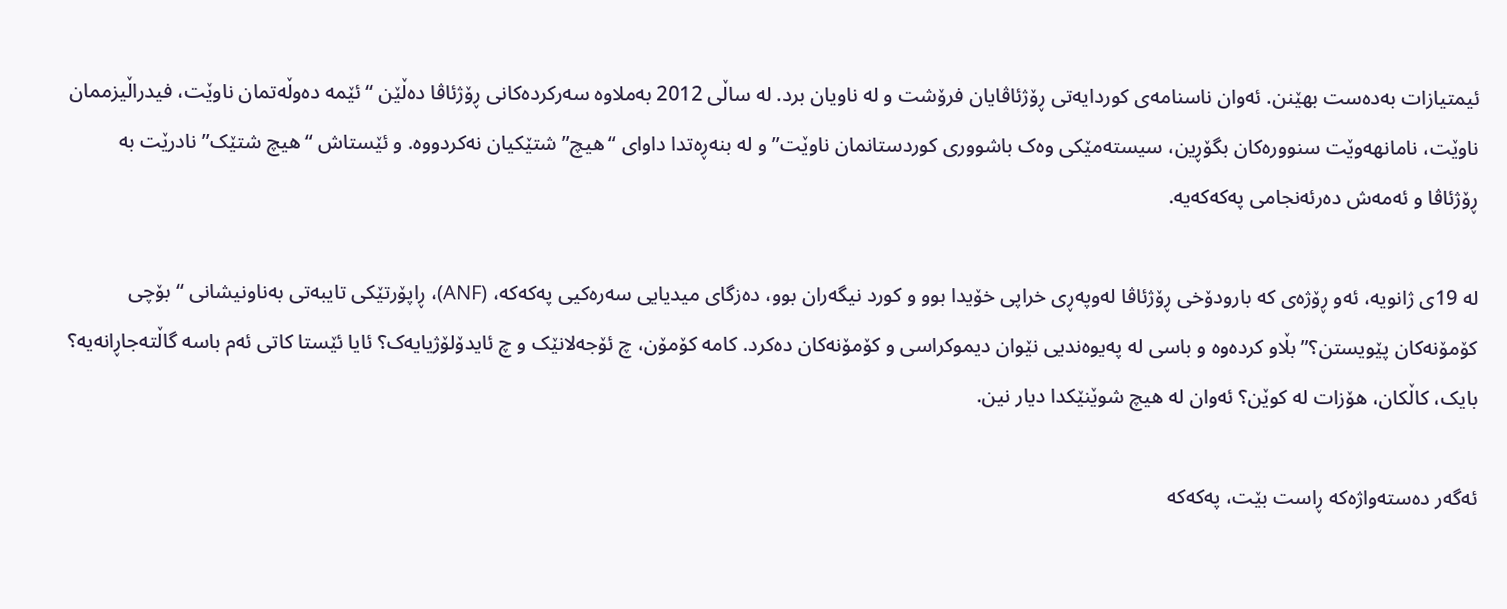ئیمتیازات بەدەست بهێنن. ئەوان ناسنامەی کوردایەتی ڕۆژئاڤایان فرۆشت و لە ناویان برد. لە ساڵی 2012 بەملاوە سەرکردەکانی ڕۆژئاڤا دەڵێن “ئێمە دەوڵەتمان ناوێت، فیدراڵیزممان ناوێت، نامانهەوێت سنوورەکان بگۆڕین، سیستەمێکی وەک باشووری کوردستانمان ناوێت” و لە بنەڕەتدا داوای “هیچ” شتێکیان نەکردووە. و ئێستاش “هیچ شتێک” نادرێت بە ڕۆژئاڤا و ئەمەش دەرئەنجامی پەکەکەیە.

لە 19ی ژانویە، ئەو ڕۆژەی کە بارودۆخی ڕۆژئاڤا لەوپەڕی خراپی خۆیدا بوو و کورد نیگەران بوو، دەزگای میدیایی سەرەکیی پەکەکە، (ANF)، ڕاپۆرتێکی تایبەتی بەناونیشانی “بۆچی کۆمۆنەکان پێویستن؟” بڵاو کردەوە و باسی لە پەیوەندیی نێوان دیموکراسی و کۆمۆنەکان دەکرد. کامە کۆمۆن، چ ئۆجەلانێک و چ ئایدۆلۆژیایەک؟ ئایا ئێستا کاتی ئەم باسە گاڵتەجاڕانەیە؟ بایک، کاڵکان، هۆزات لە کوێن؟ ئەوان لە هیچ شوێنێکدا دیار نین.

ئەگەر دەستەواژەکە ڕاست بێت، پەکەکە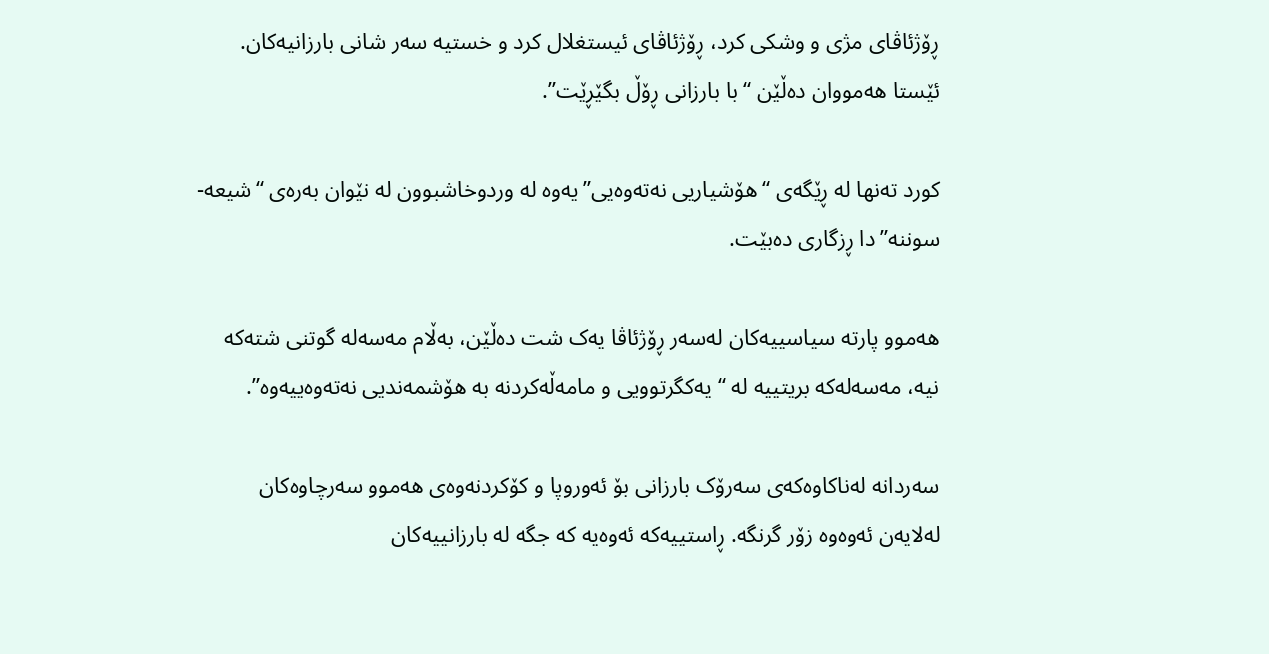ڕۆژئاڤای مژی و وشکی کرد، ڕۆژئاڤای ئیستغلال کرد و خستیە سەر شانی بارزانیەکان. ئێستا هەمووان دەڵێن “با بارزانی ڕۆڵ بگێڕێت”.

کورد تەنها لە ڕێگەی “هۆشیاریی نەتەوەیی”یەوە لە وردوخاشبوون لە نێوان بەرەی “شیعە-سوننە”دا ڕزگاری دەبێت.

هەموو پارتە سیاسییەکان لەسەر ڕۆژئاڤا یەک شت دەڵێن، بەڵام مەسەلە گوتنی شتەکە نیە، مەسەلەکە بریتییە لە “یەکگرتوویی و مامەڵەکردنە بە هۆشمەندیی نەتەوەییەوە”.

سەردانە لەناکاوەکەی سەرۆک بارزانی بۆ ئەوروپا و کۆکردنەوەی هەموو سەرچاوەکان لەلایەن ئەوەوە زۆر گرنگە. ڕاستییەکە ئەوەیە کە جگە لە بارزانییەکان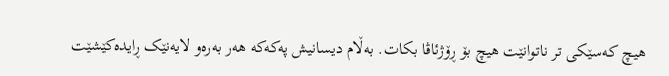هیچ کەسێکی تر ناتوانێت هیچ بۆ ڕۆژئاڤا بکات. بەڵام دیسانیش پەکەکە هەر بەرەو لایەنێک ڕایدەکێشێت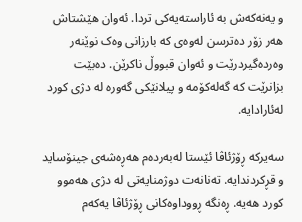و یەنەکەش بە ئاراستەیەکی تردا. ئەوان هێشتاش هەر زۆر دەترسن لەوەی کە بارزانی وەک نوێنەر وەردەگیردرێت و ئەوان قبووڵ ناکرێن. دەبێت بزانرێت کە گەلەکۆمە و پیلانێکی گەورە لە دژی کورد لەئارادایە.

سەیرکە ڕۆژئاڤا ئێستا لەبەردەم هەڕەشەی جینۆساید و قڕکردندایە. تەنانەت دوژمنایەتی لە دژی هەموو کورد هەیە. ڕەنگە ڕووداوەکانی ڕۆژئاڤا یەکەم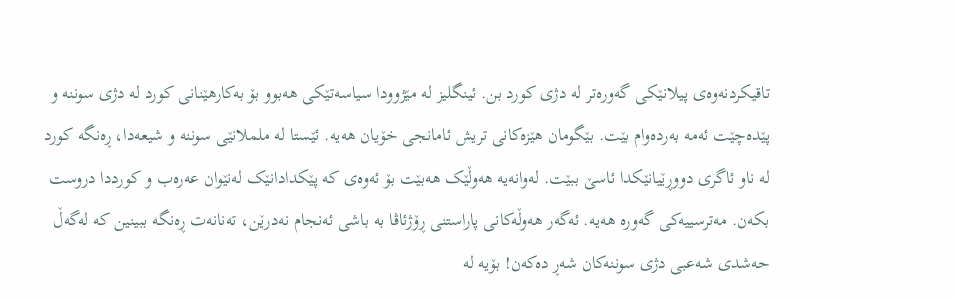تاقیکردنەوەی پیلانێکی گەورەتر لە دژی کورد بن. ئینگلیز لە مێژوودا سیاسەتێکی هەبوو بۆ بەکارهێنانی کورد لە دژی سوننە و پێدەچێت ئەمە بەردەوام بێت. بێگومان هێزەکانی تریش ئامانجی خۆیان هەیە. ئێستا لە ململانێی سوننە و شیعەدا، ڕەنگە کورد لە ناو ئاگری دووڕێیانێکدا ئاسێ ببێت. لەوانەیە هەوڵێک هەبێت بۆ ئەوەی کە پێکدادانێک لەنێوان عەرەب و کورددا دروست بکەن. مەترسییەکی گەورە هەیە. ئەگەر هەوڵەکانی پاراستنی ڕۆژئاڤا بە باشی ئەنجام نەدرێن، تەنانەت ڕەنگە ببینین کە لەگەڵ حەشدی شەعبی دژی سوننەکان شەڕ دەکەن! بۆیە لە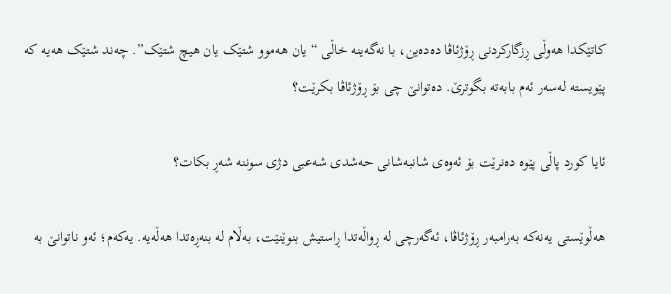کاتێکدا هەوڵی ڕزگارکردنی ڕۆژئاڤا دەدەین، با نەگەینە خاڵی “یان هەموو شتێک یان هیچ شتێک”. چەند شتێک هەیە کە پێویستە لەسەر ئەم بابەتە بگوترێ. دەتوانێ چی بۆ ڕۆژئاڤا بکرێت؟

ئایا کورد پاڵی پێوە دەنرێت بۆ ئەوەی شانبەشانی حەشدی شەعبی دژی سوننە شەڕ بکات؟

هەڵوێستی یەنەکە بەرامبەر ڕۆژئاڤا، ئەگەرچی لە ڕواڵەتدا ڕاستیش بنوێنێت، بەڵام لە بنەڕەتدا هەڵەیە. یەکەم؛ ئەو ناتوانێ بە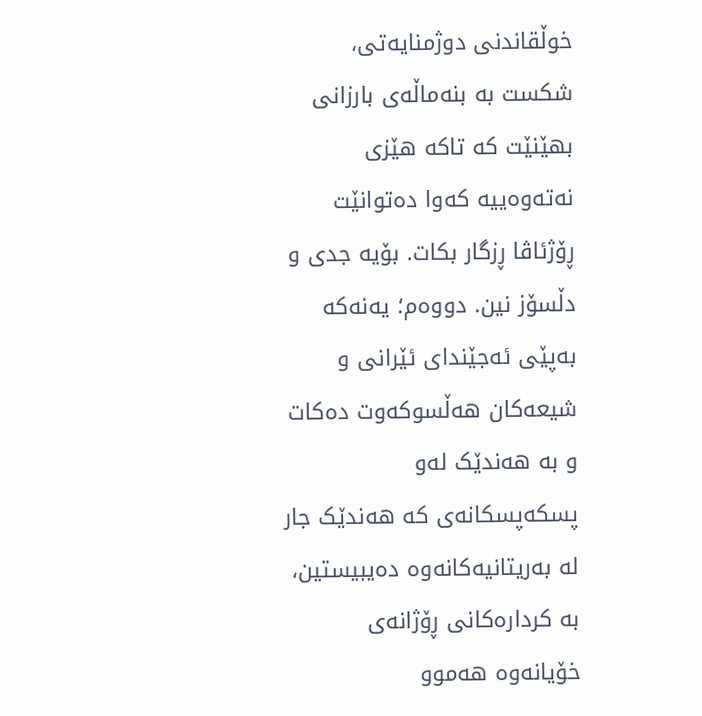خوڵقاندنی دوژمنایەتی، شکست بە بنەماڵەی بارزانی بهێنێت کە تاکە هێزی نەتەوەییە کەوا دەتوانێت ڕۆژئاڤا ڕزگار بکات. بۆیە جدی و دڵسۆز نین. دووەم؛ یەنەکە بەپێی ئەجێندای ئێرانی و شیعەکان هەڵسوکەوت دەکات و بە هەندێک لەو پسکەپسکانەی کە هەندێک جار لە بەریتانیەکانەوە دەیبیستین، بە کردارەکانی ڕۆژانەی خۆیانەوە هەموو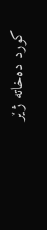کورد دەخاتە ژێر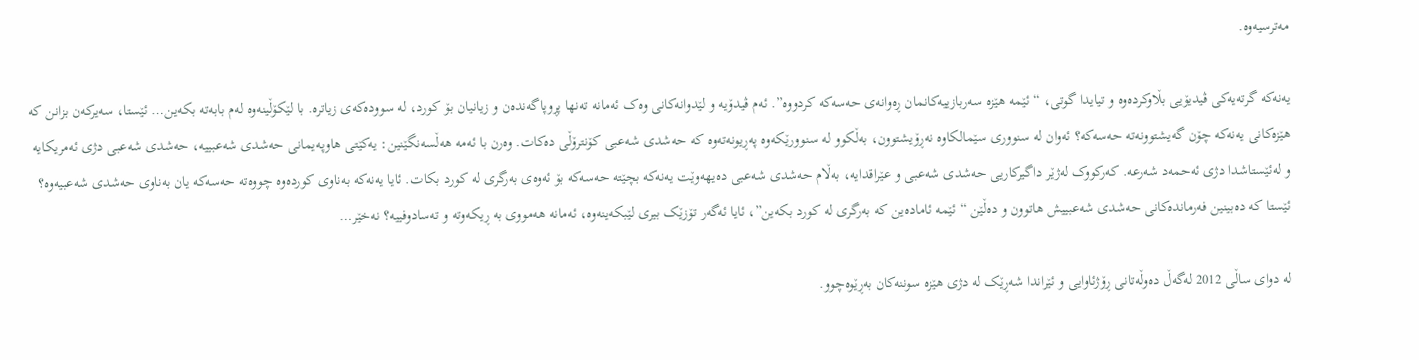مەترسیەوە.

یەنەکە گرتەیەکی ڤیدیۆیی بڵاوکردەوە و تیایدا گوتی، “ئێمە هێزە سەربازییەکانمان ڕەوانەی حەسەکە کردووە”. ئەم ڤیدۆیە و لێدوانەکانی وەک ئەمانە تەنها پڕوپاگەندەن و زیانیان بۆ کورد، لە سوودەکەی زیاترە. با لێکۆڵینەوە لەم بابەتە بکەین… ئێستا، سەیرکەن بزانن کە هێزەکانی یەنەکە چۆن گەیشتوونەتە حەسەکە؟ ئەوان لە سنووری سێمالکاوە نەڕۆیشتوون، بەڵکوو لە سنوورێکەوە پەڕیونەتەوە کە حەشدی شەعبی کۆنترۆڵی دەکات. وەرن با ئەمە هەڵسەنگێنین: یەکێتی هاوپەیمانی حەشدی شەعبییە، حەشدی شەعبی دژی ئەمریکایە و لەئێستاشدا دژی ئەحمەد شەرعە. کەرکووک لەژێر داگیرکاریی حەشدی شەعبی و عێراقدایە، بەڵام حەشدی شەعبی دەیهەوێت یەنەکە بچێتە حەسەکە بۆ ئەوەی بەرگری لە کورد بکات. ئایا یەنەکە بەناوی کوردەوە چووەتە حەسەکە یان بەناوی حەشدی شەعبیەوە؟ ئێستا کە دەبینین فەرماندەکانی حەشدی شەعبییش هاتوون و دەڵێن “ئێمە ئامادەین کە بەرگری لە کورد بکەین”، ئایا ئەگەر تۆزێک بیری لێبکەینەوە، ئەمانە هەمووی بە ڕیکەوتە و تەسادوفییە؟ نەخێر…

لە دوای ساڵی 2012 لەگەڵ دەوڵەتانی ڕۆژئاوایی و ئێراندا شەڕێک لە دژی هێزە سوننەکان بەڕێوەچوو.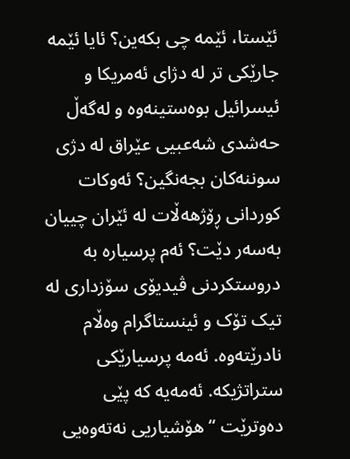ئێستا، ئێمە چی بکەین؟ ئایا ئێمە جارێکی تر لە دژای ئەمریکا و ئیسرائیل بوەستینەوە و لەگەڵ حەشدی شەعبیی عێراق لە دژی سوننەکان بجەنگین؟ ئەوکات کوردانی ڕۆژهەڵات لە ئێران چییان بەسەر دێت؟ ئەم پرسیارە بە دروستکردنی ڤیدیۆی سۆزداری لە تیک تۆک و ئینستاگرام وەڵام نادرێتەوە. ئەمە پرسیارێکی ستراتژیکە. ئەمەیە کە پێی دەوترێت “هۆشیاریی نەتەوەیی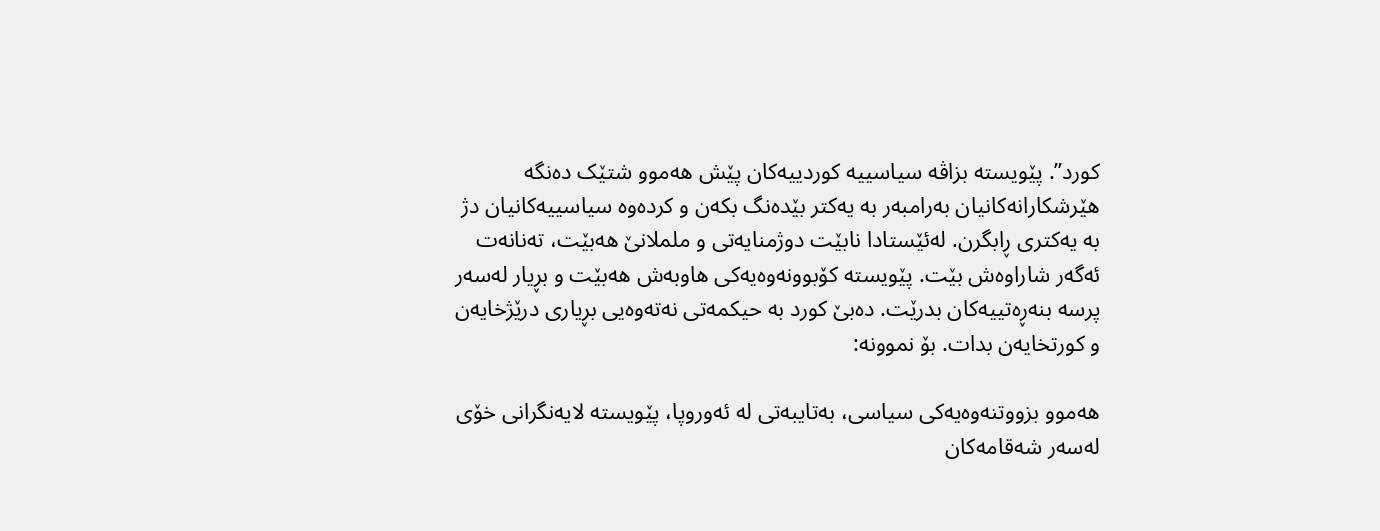کورد”. پێویستە بزاڤە سیاسییە کوردییەکان پێش هەموو شتێک دەنگە هێرشکارانەکانیان بەرامبەر بە یەکتر بێدەنگ بکەن و کردەوە سیاسییەکانیان دژ بە یەکتری ڕابگرن. لەئێستادا نابێت دوژمنایەتی و ململانێ هەبێت، تەنانەت ئەگەر شاراوەش بێت. پێویستە کۆبوونەوەیەکی هاوبەش هەبێت و بڕیار لەسەر پرسە بنەڕەتییەکان بدرێت. دەبێ کورد بە حیکمەتی نەتەوەیی بڕیاری درێژخایەن و کورتخایەن بدات. بۆ نموونە:

هەموو بزووتنەوەیەکی سیاسی، بەتایبەتی لە ئەوروپا، پێویستە لایەنگرانی خۆی لەسەر شەقامەکان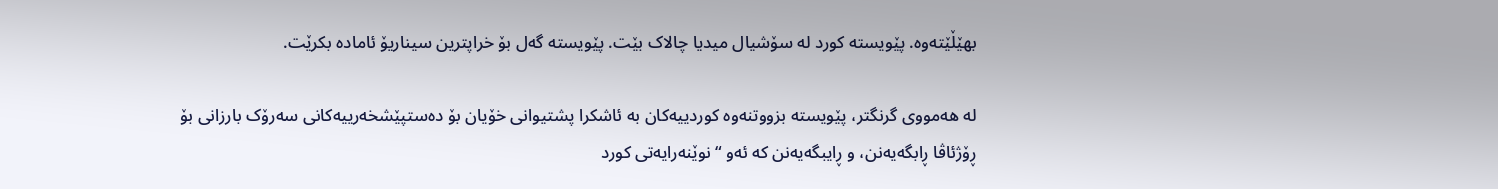بهێڵێتەوە. پێویستە کورد لە سۆشیال میدیا چالاک بێت. پێویستە گەل بۆ خراپترین سیناریۆ ئامادە بکرێت.

لە هەمووی گرنگتر، پێویستە بزووتنەوە کوردییەکان بە ئاشکرا پشتیوانی خۆیان بۆ دەستپێشخەرییەکانی سەرۆک بارزانی بۆ ڕۆژئاڤا ڕابگەیەنن، و ڕایبگەیەنن کە ئەو “نوێنەرایەتی کورد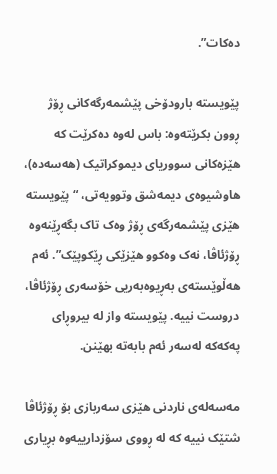دەکات”.

پێویستە بارودۆخی پێشمەرگەکانی ڕۆژ ڕوون بکرێتەوە: باس لەوە دەکرێت کە هێزەکانی سووریای دیموکراتیک (هەسەدە)، هاوشیوەی دیمەشق وتوویەتی، “پێویستە هێزی پێشمەرگەی ڕۆژ وەک تاک بگەڕێنەوە ڕۆژئاڤا، نەک وەکوو هێزێکی ڕێکوپێک”. ئەم هەڵوێستەی بەڕیوەبەریی خۆسەری ڕۆژئاڤا، دروست نییە. پێویستە واز لە بیروڕای پەکەکە لەسەر ئەم بابەتە بهێنن.

مەسەلەی ناردنی هێزی سەربازی بۆ ڕۆژئاڤا شتێک نییە کە لە ڕووی سۆزدارییەوە بڕیاری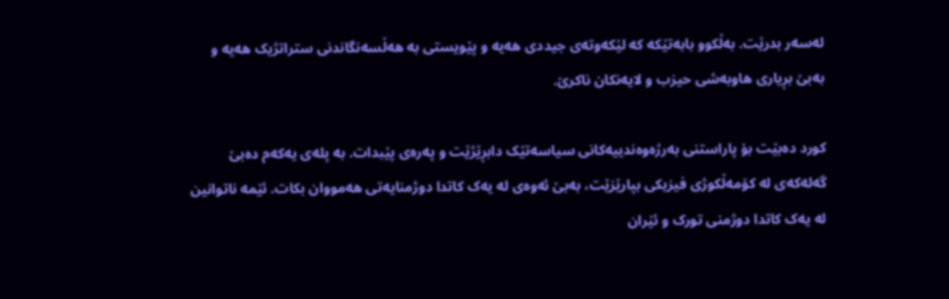لەسەر بدرێت. بەڵکوو بابەتێکە کە لێکەوتەی جیددی هەیە و پێویستی بە هەڵسەنگاندنی ستراتژیک هەیە و بەبێ بڕیاری هاوبەشی حیزب و لایەنکان ناکرێ.

کورد دەبێت بۆ پاراستنی بەرژەوەندییەکانی سیاسەتێک دابڕێژێت و پەرەی پێبدات. بە پلەی یەکەم دەبێ گەلەکەی لە کۆمەڵکوژی فیزیکی بپارێزێت، بەبێ ئەوەی لە یەک کاتدا دوژمنایەتی هەمووان بکات. ئێمە ناتوانین لە یەک کاتدا دوژمنی تورک و ئێران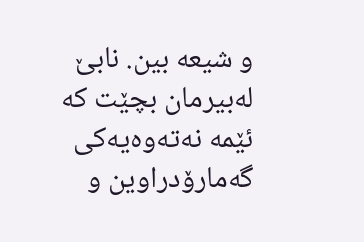و شیعە بین. نابێ لەبیرمان بچێت کە ئێمە نەتەوەیەکی گەمارۆدراوین و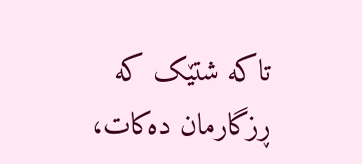تاکە شتێک کە ڕزگارمان دەکات،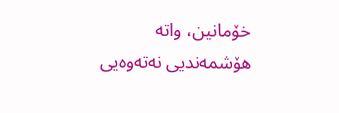خۆمانین، واتە هۆشمەندیی نەتەوەیی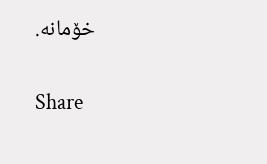خۆمانە.

Share